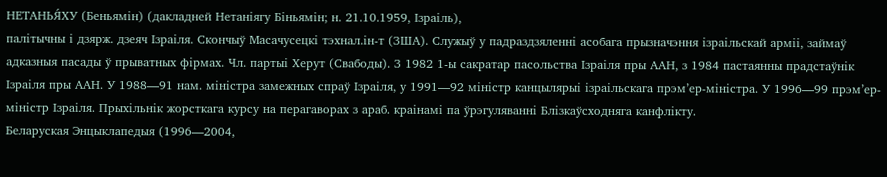НЕТАНЬЯ́ХУ (Беньямін) (дакладней Нетаніягу Біньямін; н. 21.10.1959, Ізраіль),
палітычны і дзярж. дзеяч Ізраіля. Скончыў Масачусецкі тэхнал.ін-т (ЗША). Служыў у падраздзяленні асобага прызначэння ізраільскай арміі, займаў адказныя пасады ў прыватных фірмах. Чл. партыі Херут (Свабоды). З 1982 1-ы сакратар пасольства Ізраіля пры ААН, з 1984 пастаянны прадстаўнік Ізраіля пры ААН. У 1988—91 нам. міністра замежных спраў Ізраіля, у 1991—92 міністр канцылярыі ізраільскага прэм’ер-міністра. У 1996—99 прэм’ер-міністр Ізраіля. Прыхільнік жорсткага курсу на перагаворах з араб. краінамі па ўрэгуляванні Блізкаўсходняга канфлікту.
Беларуская Энцыклапедыя (1996—2004,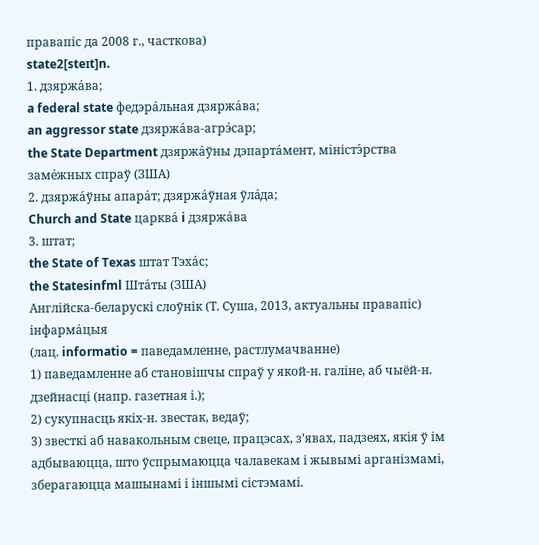правапіс да 2008 г., часткова)
state2[steɪt]n.
1. дзяржа́ва;
a federal state федэра́льная дзяржа́ва;
an aggressor state дзяржа́ва-агрэ́сар;
the State Department дзяржа́ўны дэпарта́мент, міністэ́рства заме́жных спраў (ЗША)
2. дзяржа́ўны апара́т; дзяржа́ўная ўла́да;
Church and State царква́ i дзяржа́ва
3. штат;
the State of Texas штат Тэха́с;
the Statesinfml Шта́ты (ЗША)
Англійска-беларускі слоўнік (Т. Суша, 2013, актуальны правапіс)
інфарма́цыя
(лац. informatio = паведамленне, растлумачванне)
1) паведамленне аб становішчы спраў у якой-н. галіне, аб чыёй-н. дзейнасці (напр. газетная і.);
2) сукупнасць якіх-н. звестак, ведаў;
3) звесткі аб навакольным свеце, працэсах, з’явах, падзеях, якія ў ім адбываюцца, што ўспрымаюцца чалавекам і жывымі арганізмамі, зберагаюцца машынамі і іншымі сістэмамі.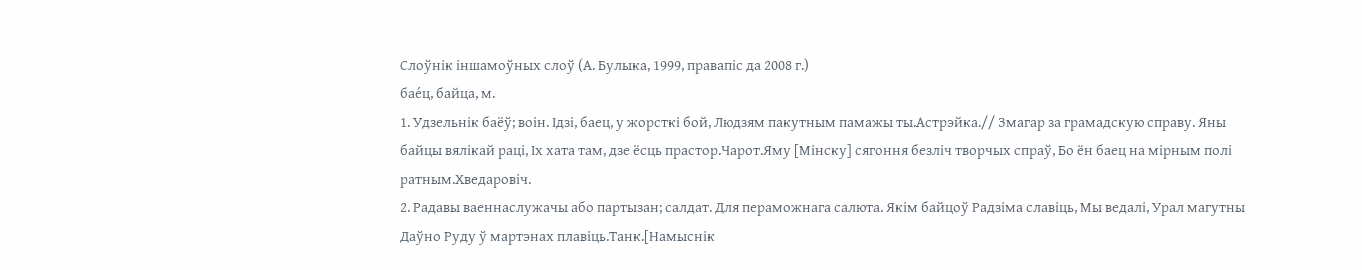Слоўнік іншамоўных слоў (А. Булыка, 1999, правапіс да 2008 г.)
бае́ц, байца, м.
1. Удзельнік баёў; воін. Ідзі, баец, у жорсткі бой, Людзям пакутным памажы ты.Астрэйка.// Змагар за грамадскую справу. Яны байцы вялікай раці, Іх хата там, дзе ёсць прастор.Чарот.Яму [Мінску] сягоння безліч творчых спраў, Бо ён баец на мірным полі ратным.Хведаровіч.
2. Радавы ваеннаслужачы або партызан; салдат. Для пераможнага салюта. Якім байцоў Радзіма славіць, Мы ведалі, Урал магутны Даўно Руду ў мартэнах плавіць.Танк.[Намыснік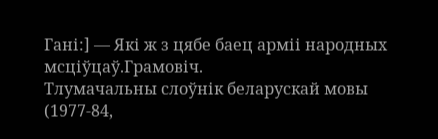Гані:] — Які ж з цябе баец арміі народных мсціўцаў.Грамовіч.
Тлумачальны слоўнік беларускай мовы (1977-84,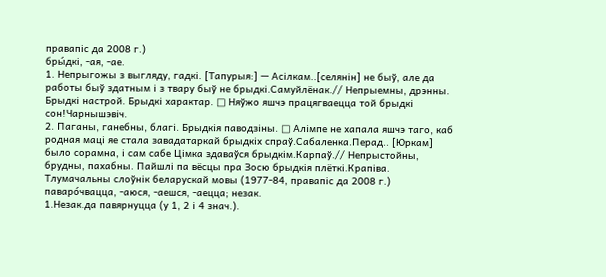правапіс да 2008 г.)
бры́дкі, ‑ая, ‑ае.
1. Непрыгожы з выгляду, гадкі. [Тапурыя:] — Асілкам..[селянін] не быў, але да работы быў здатным і з твару быў не брыдкі.Самуйлёнак.// Непрыемны, дрэнны. Брыдкі настрой. Брыдкі характар. □ Няўжо яшчэ працягваецца той брыдкі сон!Чарнышэвіч.
2. Паганы, ганебны, благі. Брыдкія паводзіны. □ Алімпе не хапала яшчэ таго, каб родная маці яе стала завадатаркай брыдкіх спраў.Сабаленка.Перад.. [Юркам] было сорамна, і сам сабе Цімка здаваўся брыдкім.Карпаў.// Непрыстойны, брудны, пахабны. Пайшлі па вёсцы пра Зосю брыдкія плёткі.Крапіва.
Тлумачальны слоўнік беларускай мовы (1977-84, правапіс да 2008 г.)
паваро́чвацца, ‑аюся, ‑аешся, ‑аецца; незак.
1.Незак.да павярнуцца (у 1, 2 і 4 знач.).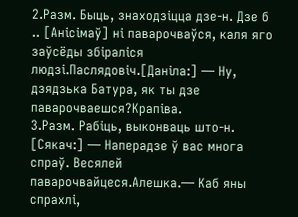2.Разм. Быць, знаходзіцца дзе‑н. Дзе б .. [Анісімаў] ні паварочваўся, каля яго заўсёды збіраліся людзі.Паслядовіч.[Даніла:] — Ну, дзядзька Батура, як ты дзе паварочваешся?Крапіва.
3.Разм. Рабіць, выконваць што‑н. [Сякач:] — Наперадзе ў вас многа спраў. Весялей паварочвайцеся.Алешка.— Каб яны спрахлі,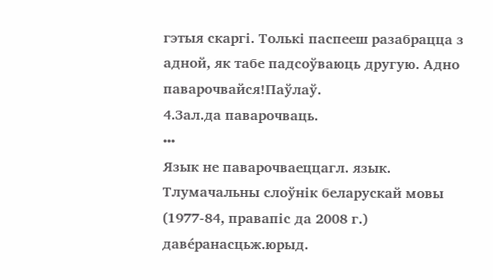гэтыя скаргі. Толькі паспееш разабрацца з адной, як табе падсоўваюць другую. Адно паварочвайся!Паўлаў.
4.Зал.да паварочваць.
•••
Язык не паварочваеццагл. язык.
Тлумачальны слоўнік беларускай мовы (1977-84, правапіс да 2008 г.)
даве́ранасцьж.юрыд.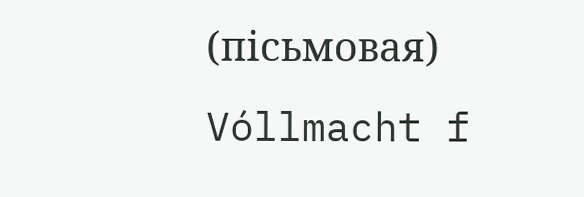(пісьмовая) Vóllmacht f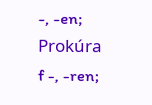-, -en; Prokúra f -, -ren;